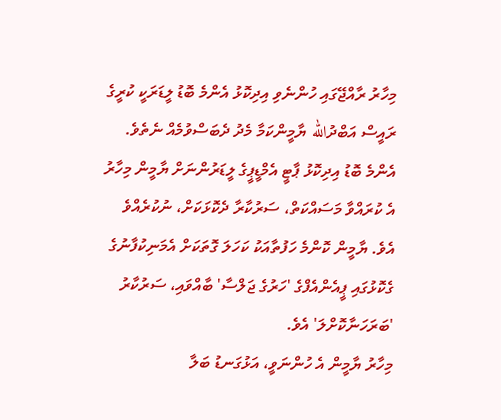މިހާރު ރާއްޖޭގައި ހުންނެވި އިދިކޮޅު އެންމެ ބޮޑު ލީޑަރަކީ ކުރީގެ ރައީސް އަބްދުالله ޔާމީންކަމާ މެދު ދެބަސްވުމެއް ނެތެވެ. އެންމެ ބޮޑު އިދިކޮޅު ޕާޓީ އެމްޑީޕީގެ ލީޑަރުންނަށް ޔާމީން މިހާރު އެ ކުރައްވާ މަސައްކަތް، ސަރުކާރާ ދެކޮޅަކަށް، ނުކުރެއްވެ އެވެ. ޔާމީން ކޮންމެ ހަފުތާއަކު ކަހަލަ ގޮތަކަށް އެމަނިކުފާނުގެ ގެކޮޅުގައި ޕީއެންއެފްގެ 'ހަރުގެ ޖަލްސާ' ބާއްވައި، ސަރުކާރު 'ބަރަހަނާކޮށްލަ' އެވެ.
މިހާރު ޔާމީން އެ ހުންނަވީ، އަޅުގަނޑު ބަލާ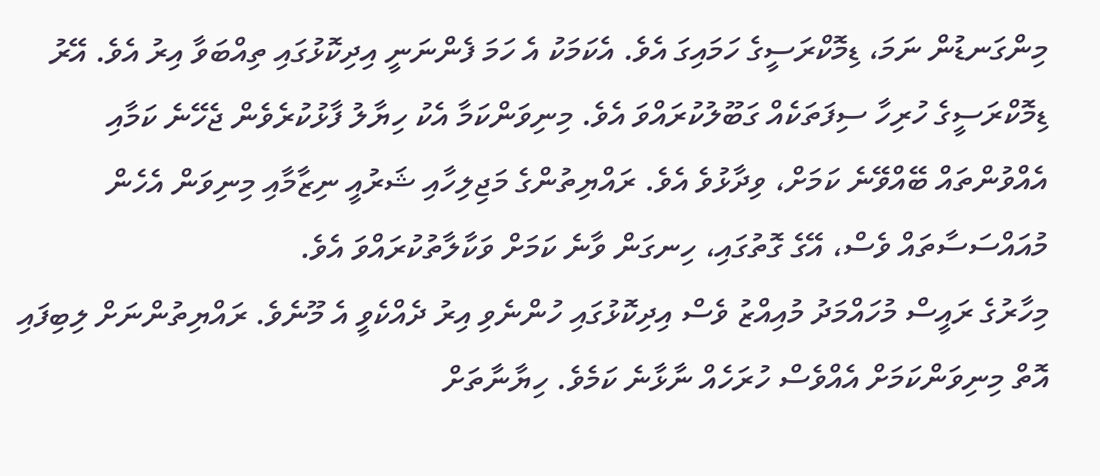މިންގަނޑުން ނަމަ، ޑިމޮކްރަސީގެ ހަމައިގަ އެވެ. އެކަމަކު އެ ހަމަ ފެންނަނީ އިދިކޮޅުގައި ތިއްބަވާ އިރު އެވެ. އޭރު ޑިމޮކްރަސީގެ ހުރިހާ ސިފަތަކެއް ގަބޫލުކުރައްވަ އެވެ. މިނިވަންކަމާ އެކު ހިޔާލު ފާޅުކުރެވެން ޖެހޭނެ ކަމާއި އެއްވުންތައް ބޭއްވޭނެ ކަމަށް، ވިދާޅުވެ އެވެ. ރައްޔިތުންގެ މަޖިލިހާއި ޝަރުއީ ނިޒާމާއި މިނިވަން އެހެން މުއައްސަސާތައް ވެސް، އޭގެ ގޮތުގައި، ހިނގަން ވާނެ ކަމަށް ވަކާލާތުކުރައްވަ އެވެ.
މިހާރުގެ ރައީސް މުހައްމަދު މުއިއްޒު ވެސް އިދިކޮޅުގައި ހުންނެވި އިރު ދެއްކެވީ އެ މޫނެވެ. ރައްޔިތުންނަށް ލިބިފައި އޮތް މިނިވަންކަމަށް އެއްވެސް ހުރަހެއް ނާޅާނެ ކަމެވެ. ހިޔާނާތަށް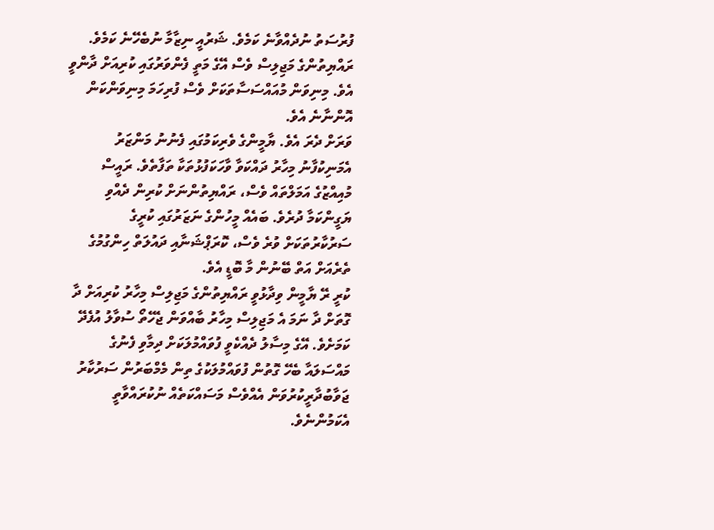ފުރުސަތު ނުދެއްވާނެ ކަމެވެ. ޝަރުއީ ނިޒާމާ ނުބެހޭނެ ކަމެވެ. ރައްޔިތުންގެ މަޖިލިސް ވެސް އޭގެ މަތީ ފެންވަރުގައި ކުރިއަށް ދާންވީ އެވެ. މިނިވަން މުއައްސަސާތަކަށް ވެސް ފުރިހަމަ މިނިވަންކަން އޮންނާނެ އެވެ.
ވަރަށް ދެރަ އެވެ. ޔާމީންގެ ވެރިކަމުގައި ފެނުނު މަންޒަރު އެމަނިކުފާނު މިހާރު ދައްކަވާ ވާހަކަފުޅުތަކާ ތަފާތެވެ. ރައީސް މުއިއްޒުގެ އަމަލްތައް ވެސް، ރައްޔިތުންނަށް ކުރިން ދެއްވި ޔަގީންކަމާ ދުރެވެ. ބައެއް މީހުންގެ ނަޒަރުގައި ކުރީގެ ސަރުކާރުތަކަށް ވުރެ ވެސް، ކޮރަޕްޝަނާއި ދައުލަތް ހިންގުމުގެ ތެރެއަށް އަތް ބޭނުން މާ ބޮޑީ އެވެ.
ކުރީ ރޭ ޔާމީން ވިދާޅުވީ ރައްޔިތުންގެ މަޖިލިސް މިހާރު ކުރިއަށް ދާ ގޮތަށް ދާ ނަމަ އެ މަޖިލިސް މިހާރު ބާއްވަން ޖެހޭތޯ ސުވާލު އުފެދޭ ކަމަށެވެ. އޭގެ މިސާލު ދެއްކެވީ ފުވައްމުލަކަށް ދިމާވި ފެނުގެ މައްސަލައާ ބެހޭ ގޮތުން ފުވައްމުލަކުގެ ތިން މެމްބަރުން ސަރުކާރު ޖަވާބުދާރީކުރުވަން އެއްވެސް މަސައްކަތެއް ނުކުރައްވާތީ އެކަމުންނެވެ.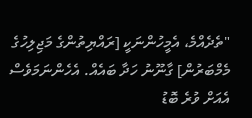"ތެދެއްމެ، އެމީހުންނަކީ [ރައްޔިތުންގެ މަޖިލިހުގެ މެމްބަރުން] ގާނޫނު ހަދާ ބައެއް. އެހެންނަމަވެސް އެއަށް ވުރެ ބޮޑު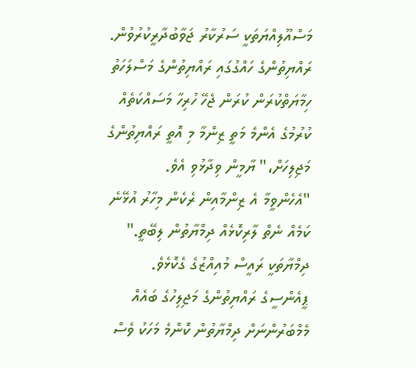މަސްއޫލިއްޔަތަކީ ސަރުކާރު ޖަވާބުދާރީކުރުވުން. ރައްޔިތުންގެ ހައްގުގައި ރައްޔިތުންގެ މަސްލަހަތު ހިމާޔަތްކުރަން ކުރަން ޖެހޭ ހުރިހާ މަސައްކަތެއް ކުރުމުގެ އެންމެ މަތީ ޒިންމާ މި އޮތީ ރައްޔިތުންގެ މަޖިލިހަށް،" ޔާމީން ވިދާޅުވި އެވެ.
"އެހެންވީމާ އެ ޒިންމާއިން ރެކެން މިހާރު އުޅޭނެ ކަމެއް ނެތް ލާރިކޮޅެއް ދިމްޔާތުން ލިބޭތީ."
ދިމްޔާތަކީ ރައީސް މުއިއްޒުގެ ގެކޮޅެވެ. ޕީއެންސީގެ ރައްޔިތުންގެ މަޖިލިހުގެ ބައެއް މެމްބަރުންނަށް ދިމްޔާތުން ކޮންމެ މަހަކު ވެސް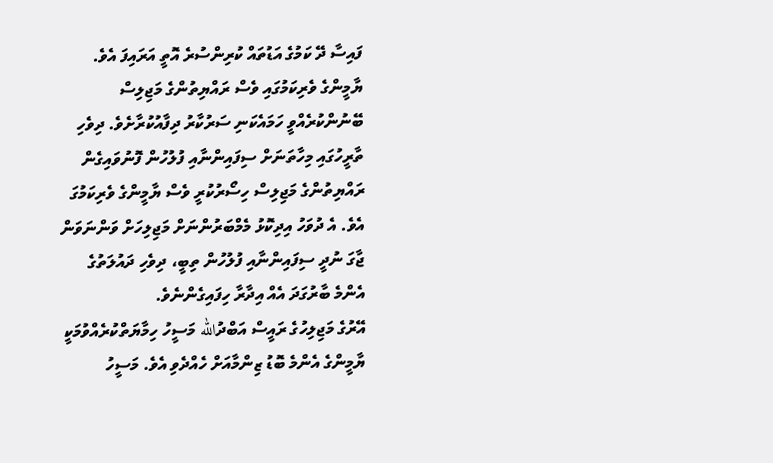ފައިސާ ދޭ ކަމުގެ އަޑުތައް ކުރިންސުރެ އޮތީ އަރައިފަ އެވެ.
ޔާމީންގެ ވެރިކަމުގައި ވެސް ރައްޔިތުންގެ މަޖިލިސް ބޭނުންކުރެއްވީ ހަމައެކަނި ސަރުކާރު ދިފާއުކުރާށެވެ. ދިވެހި ތާރީހުގައި މިހާތަނަށް ސިފައިންނާއި ފުލުހުން ފޮނުވައިގެން ރައްޔިތުންގެ މަޖިލިސް ހިސޯރުކުރީ ވެސް ޔާމީންގެ ވެރިކަމުގަ އެވެ. އެ ދުވަހު އިދިކޮޅު މެމްބަރުންނަށް މަޖިލިހަށް ވަންނަވަން ޖާގަ ނުދީ ސިފައިންނާއި ފުލުހުން ތިބީ، ދިވެހި ދައުލަތުގެ އެންމެ ބާރުގަދަ އެއް އިދާރާ ހިފައިގެންނެވެ.
އޭރުގެ މަޖިލިހުގެ ރައީސް އަބްދުالله މަސީހު ހިމާޔަތްކުރެއްވުމަކީ ޔާމީންގެ އެންމެ ބޮޑު ޒިންމާއަށް ހެއްދެވި އެވެ. މަސީހު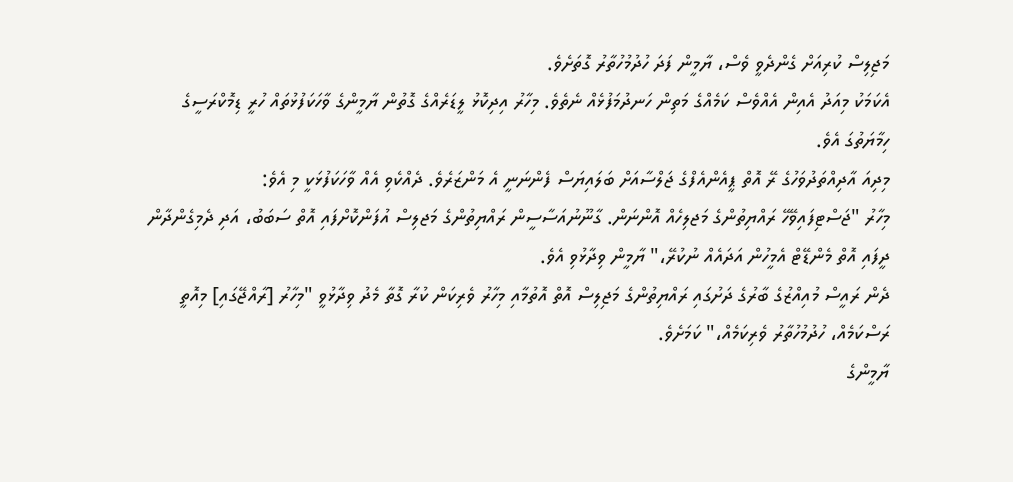މަޖިލިސް ކުރިއަށް ގެންދެވީ ވެސް، ޔާމީން ފަދަ ހުދުމުހުތާރު ގޮތަށެވެ.
އެކަމަކު މިއަދު އެއިން އެއްވެސް ކަމެއްގެ މަތިން ހަނދުމަފުޅެއް ނެތެވެ. މިހާރު އިދިކޮޅު ލީޑަރެއްގެ ގޮތުން ޔާމީންގެ ވާހަކަފުޅުތައް ހުރީ ޑިމޮކްރަސީގެ ހިމާޔަތުގަ އެވެ.
މިދިއަ އާދިއްތަދުވަހުގެ ރޭ އޮތް ޕީއެންއެފްގެ ޖަލްސާއަށް ބަލައިޔަސް ފެންނަނީ އެ މަންޒަރެވެ. ދެއްކެވި އެއް ވާހަކަފުޅަކީ މި އެވެ:
މިހާރު "ޖަސްޓިފައިވޭހޭ ރައްޔިތުންގެ މަޖލިހެއް އޮންނަން. ގާނޫނުއަސާސީން ރައްޔިތުންގެ މަޖލިސް އުފަންކޮށްފައި އޮތް ސަބަބު، އަދި ދެމިގެންދާން ދީފައި އޮތް މެންޑޭޓް އެމީހުން އަދައެއް ނުކުރޭ،" ޔާމީން ވިދާޅުވި އެވެ.
ދެން ރައީސް މުއިއްޒުގެ ބާރުގެ ދަށުގައި ރައްޔިތުންގެ މަޖިލިސް އޮތް އޮތުމާއި މިހާރު ވެރިކަން ކުރާ ގޮތާ މެދު ވިދާޅުވީ "މިހާރު [ރާއްޖޭގައި] މިއޮތީ ރަސްކަމެއް، ހުދުމުހުތާރު ވެރިކަމެއް،" ކަމަށެވެ.
ޔާމީންގެ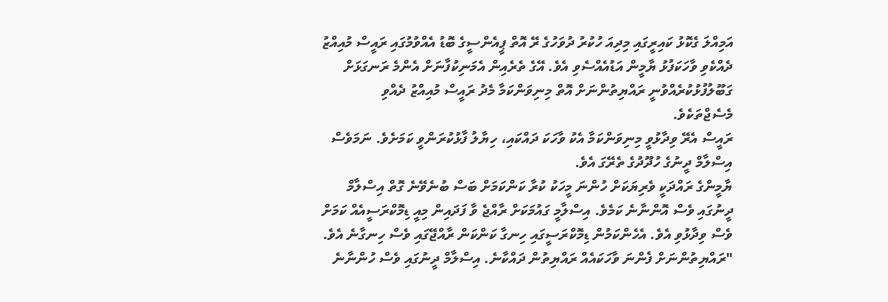އަމިއްލަ ގެކޮޅު ކައިރީގައި މިދިއަ ހުކުރު ދުވަހުގެ ރޭ އޮތް ޕީއެންސީގެ ބޮޑު އެއްވުމުގައި ރައީސް މުއިއްޒު ދެއްކެވި ވާހަކަފުޅު ޔާމީން އަޑުއެއްސެވި އެވެ. އޭގެ ތެރެއިން އެމަނިކުފާނަށް އެންމެ ރަނގަޅަށް ގަބޫލުފުޅުކުރެއްވުނީ ރައްޔިތުންނަށް އޮތް މިނިވަންކަމާ މެދު ރައީސް މުއިއްޒު ދެއްވި މެސެޖްތަކެވެ.
ރައީސް އެރޭ ވިދާޅުވީ މިނިވަންކަމާ އެކު ވާހަކަ ދައްކައި، ހިޔާލު ފާޅުކުރަންވީ ކަމަށެވެ. ނަމަވެސް އިސްލާމް ދީނުގެ ހުދޫދުގެ ތެރޭގަ އެވެ.
ޔާމީންގެ ރައްދަކީ ވެރިޔަކަށް ހުންނަ މީހަކު ކުރާ ކަންކަމަށް ބަސް ބުނެވޭނެ ގޮތް އިސްލާމް ދީނުގައި ވެސް އޮންނާނެ ކަމެވެ. އިސްލާމީ ގައުމަކަށް ރާއްޖެ ވާ ފަދައިން މިއީ ޑިމޮކްރަސީއެއް ކަމަށް ވެސް ވިދާޅުވި އެވެ. އެހެންކަމުން ޑިމޮކްރަސީގައި ހިނގާ ކަންކަން ރާއްޖޭގައި ވެސް ހިނގާނެ އެވެ.
"ރައްޔިތުންނަށް ފެންނަ ވާހަކައެއް ރައްޔިތުން ދައްކާނެ. އިސްލާމް ދީނުގައި ވެސް ހުންނާނެ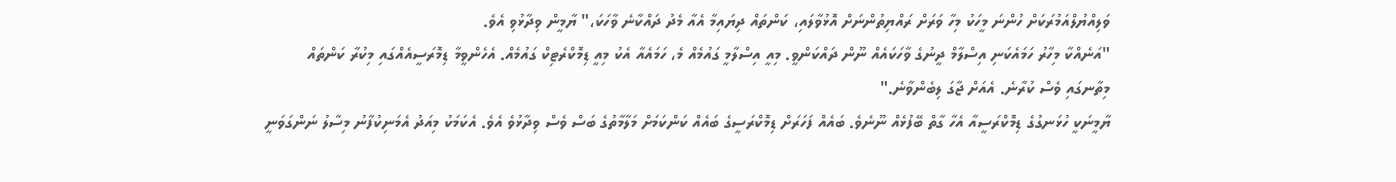ވަލިއްޔުލްއަމުރަކަށް ހުންނަ މީހަކު މިހާ ވަރަށް ރައްޔިތުންނަށް އޮޅުވާލައި، ކަންތައް ދިޔައިމާ އެއާ މެދު ދައްކާނެ ވާހަކަ،" ޔާމީން ވިދާޅުވި އެވެ.
"އަނެއްކާ މިހާރު ހަމައެކަނި އިސްލާމް ދީނުގެ ވާހަކައެއް ނޫން ދައްކަންވީ. މިއީ އިސްލާމީ ގައުމެއް މެ، ހަމައެއާ އެކު މިއީ ޑިމޮކްރެޓިކް ގައުމެއް. އެހެންވީމާ ޑިމޮރަސީއެއްގައި މިކުރާ ކަންތައް މިތާނގައި ވެސް ކުރާނެ. އެއަށް ޖާގަ ލިބެންވާނެ."
ޔާމީނަކީ ހުޅަނގުގެ ޑިމޮކްރަސީއާ އެހާ ގާތް ބޭފުޅެއް ނޫނެވެ. ބައެއް ފަހަރަށް ޑިމޮކްރަސީގެ ބައެއް ކަންކަމަށް މަލާމާތުގެ ބަސް ވެސް ވިދާޅުވެ އެވެ. އެކަމަކު މިއަދު އެމަނިކުފާނު މިސާލު ނަންގަވަނީ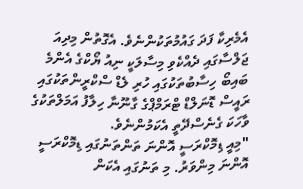އެމެރިކާ ފަދަ ގައުމުތަކުންނެވެ. އެގޮތުން މިދިއަ ޖަލްސާގައި ދެއްކެވި މިސާލަކީ ނިއު ޔޯކްގެ އެންމެ ބައިބޯ ހިސާބުތަކުގައި ހުރި ލެޑް ސްކްރީންތަކުގައި ރައީސް ޑޮނަލްޑް ޓްރަމްޕްގެ ގާނޫނާ ހިލާފު އަމަލްތަކުގެ ވާހަކަ ގެނެސްދޭތީ އެކަމުންނެވެ.
"މިއީ ޑިމޮކްރަސީ އޮންނަ ތަންތަނުގައި ޑިމޮކްރަސީ އޮންނަ މިންވަރު. މި ތަނުގައި އެކަން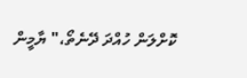ކޮށްލަން ހުއްދަ ދޭނެތޯ،" ޔާމީން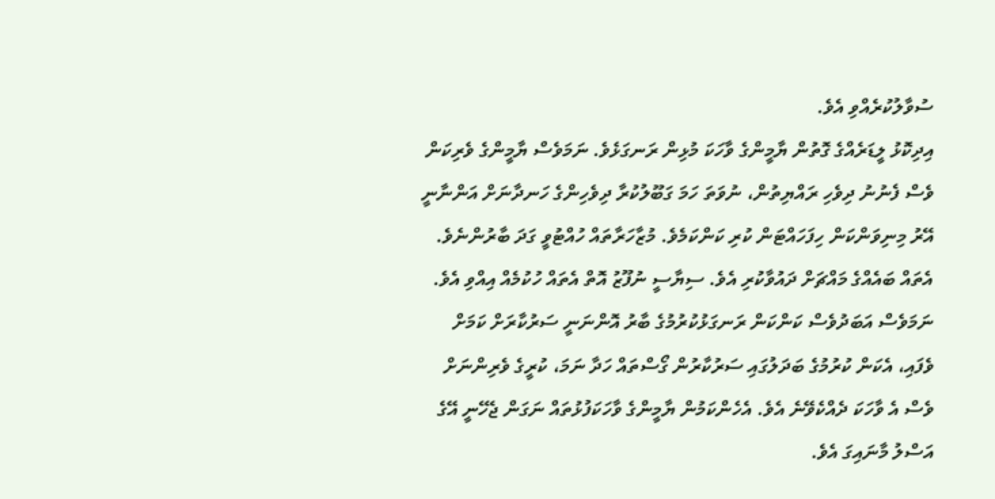ސުވާލުކުރެއްވި އެވެ.
އިދިކޮޅު ލީޑަރެއްގެ ގޮތުން ޔާމީންގެ ވާހަކަ މުޅިން ރަނގަޅެވެ. ނަމަވެސް ޔާމީންގެ ވެރިކަން ވެސް ފެނުނު ދިވެހި ރައްޔިތުން، ނުވަތަ ހަމަ ގަބޫލުކުރާ ދިވެހިންގެ ހަނދާނަށް އަންނާނީ އޭރު މިނިވަންކަން ހިފަހައްޓަން ކުރި ކަންކަމެވެ. މުޒާހަރާތައް ހުއްޓުވީ ގަދަ ބާރުންނެވެ. އެތައް ބައެއްގެ މައްޗަށް ދައުވާކުރި އެވެ. ސިޔާސީ ނުފޫޒު އޮތް އެތައް ހުކުމެއް އިއްވި އެވެ.
ނަމަވެސް އަބަދުވެސް ކަންކަން ރަނގަޅުކުރުމުގެ ބާރު އޮންނަނީ ސަރުކާރަށް ކަމަށް ވެފައި، އެކަން ކުރުމުގެ ބަދަލުގައި ސަރުކާރުން ގޯސްތައް ހަދާ ނަމަ، ކުރީގެ ވެރިންނަށް ވެސް އެ ވާހަކަ ދެއްކެވޭނެ އެވެ. އެހެންކަމުން ޔާމީންގެ ވާހަކަފުޅުތައް ނަގަން ޖެހޭނީ އޭގެ އަސްލު މާނައިގަ އެވެ.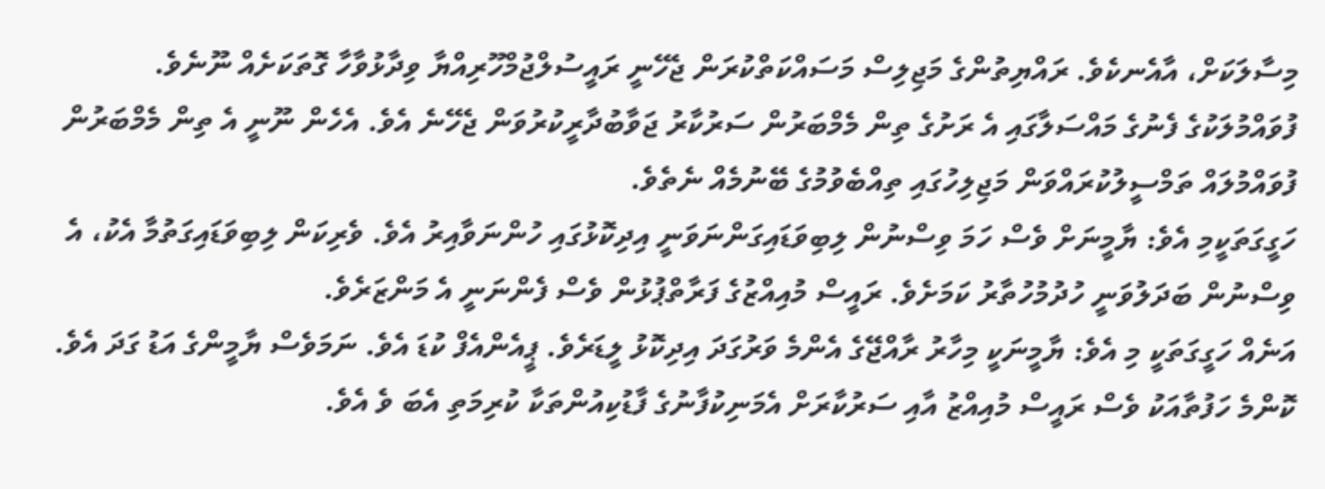މިސާލަކަށް، އާއެނކެވެ. ރައްޔިތުންގެ މަޖިލިސް މަސައްކަތްކުރަން ޖެހޭނީ ރައީސުލްޖުމްހޫރިއްޔާ ވިދާޅުވާހާ ގޮތަކަށެއް ނޫނެވެ. ފުވައްމުލަކުގެ ފެނުގެ މައްސަލާގައި އެ ރަށުގެ ތިން މެމްބަރުން ސަރުކާރު ޖަވާބުދާރީކުރުވަން ޖެހޭނެ އެވެ. އެހެން ނޫނީ އެ ތިން މެމްބަރުން ފުވައްމުލައް ތަމްސީލުކުރައްވަން މަޖިލިހުގައި ތިއްބެވުމުގެ ބޭނުމެއް ނެތެވެ.
ހަގީގަތަކީމި އެވެ: ޔާމީނަށް ވެސް ހަމަ ވިސްނުން ލިބިވަޑައިގަންނަވަނީ އިދިކޮޅުގައި ހުންނަވާއިރު އެވެ. ވެރިކަން ލިބިވަޑައިގަތުމާ އެކު، އެ ވިސްނުން ބަދަލުވަނީ ހުދުމުހުތާރު ކަމަށެވެ. ރައީސް މުއިއްޒުގެ ފަރާތްޕުޅުން ވެސް ފެންނަނީ އެ މަންޒަރެވެ.
އަނެއް ހަގީގަތަކީ މި އެވެ: ޔާމީނަކީ މިހާރު ރާއްޖޭގެ އެންމެ ވަރުގަދަ އިދިކޮޅު ލީޑަރެވެ. ޕީއެންއެފް ކުޑަ އެވެ. ނަމަވެސް ޔާމީންގެ އަޑު ގަދަ އެވެ.
ކޮންމެ ހަފުތާއަކު ވެސް ރައީސް މުއިއްޒު އާއި ސަރުކާރަށް އެމަނިކުފާނުގެ ފާޑުކިއުންތަކާ ކުރިމަތި އެބަ ވެ އެވެ.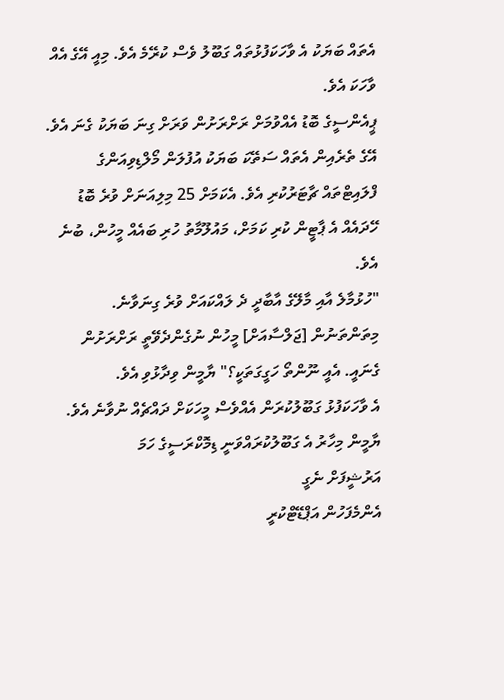އެތައް ބަޔަކު އެ ވާހަކަފުޅުތައް ގަބޫލު ވެސް ކުރޭމެ އެވެ. މިއީ އޭގެ އެއް ވާހަކަ އެވެ.
ޕީއެންސީގެ ބޮޑު އެއްވުމަށް ރަށްރަށުން ވަރަށް ގިނަ ބަޔަކު ގެނަ އެވެ. އޭގެ ތެރެއިން އެތައް ސަތޭކަ ބަޔަކު އުފުލަން މޯލްޑިވިއަންގެ ފްލައިޓްތައް ޗާޓަރުކުރި އެވެ. އެކަމަށް 25 މިލިއަނަށް ވުރެ ބޮޑު ހޭދައެއް އެ ޕާޓީން ކުރި ކަމަށް، މައުލޫމާތު ހުރި ބައެއް މީހުން، ބުނެ އެވެ.
"ހުޅުމާލެ އާއި މާލޭގެ އާބާދީ ދެ ލައްކައަށް ވުރެ ގިނަވާނެ. މިތަންތަނުން [ޖަލްސާއަށް] މީހުން ނުގެންދެވޭތީ ރަށްރަށުން ގެނައީ. އެއީ ނޫންތޯ ހަގީގަތަކީ؟" ޔާމީން ވިދާޅުވި އެވެ.
އެ ވާހަކަފުޅު ގަބޫލުކުރަން އެއްވެސް މީހަކަށް ދައްޗެއް ނުވާނެ އެވެ.
ޔާމީން މިހާރު އެ ގަބޫލުކުރައްވަނީ ޑިމޮކްރަސީގެ ހަމަ
އަރުޝީފަށް ނެގީ
އެންމެފަހުން އަޕްޑޭޓްކުރީ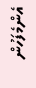އެންމެފަހުން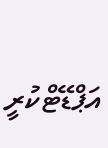އަޕްޑޭޓްކުރީ